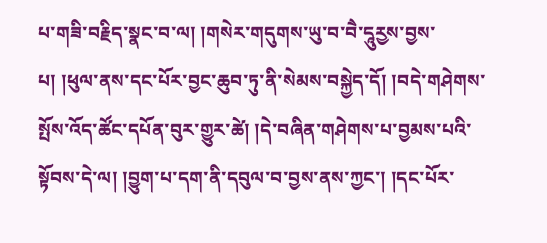པ་གཟི་བརྗིད་སྣང་བ་ལ། །གསེར་གདུགས་ཡུ་བ་བཻ་དཱུརྱས་བྱས་པ། །ཕུལ་ནས་དང་པོར་བྱང་ཆུབ་ཏུ་ནི་སེམས་བསྐྱེད་དོ། །བདེ་གཤེགས་སྤོས་འོད་ཚོང་དཔོན་བུར་གྱུར་ཚེ། །དེ་བཞིན་གཤེགས་པ་བྱམས་པའི་སྟོབས་དེ་ལ། །བྱུག་པ་དག་ནི་དབུལ་བ་བྱས་ནས་ཀྱང་། །དང་པོར་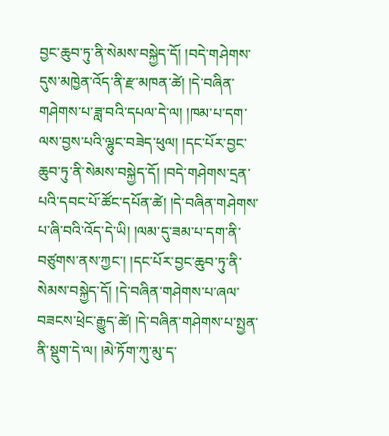བྱང་ཆུབ་ཏུ་ནི་སེམས་བསྐྱེད་དོ། །བདེ་གཤེགས་དུས་མཁྱེན་འོད་ནི་རྫ་མཁན་ཚེ། །དེ་བཞིན་གཤེགས་པ་ཟླ་བའི་དཔལ་དེ་ལ། །ཁམ་པ་དག་ལས་བྱས་པའི་ལྷུང་བཟེད་ཕུལ། །དང་པོར་བྱང་ཆུབ་ཏུ་ནི་སེམས་བསྐྱེད་དོ། །བདེ་གཤེགས་དྲན་པའི་དབང་པོ་ཚོང་དཔོན་ཚེ། །དེ་བཞིན་གཤེགས་པ་ཞི་བའི་འོད་དེ་ཡི། །ལམ་དུ་ཟམ་པ་དག་ནི་བཙུགས་ནས་ཀྱང་། །དང་པོར་བྱང་ཆུབ་ཏུ་ནི་སེམས་བསྐྱེད་དོ། །དེ་བཞིན་གཤེགས་པ་ཞལ་བཟངས་ཕྲེང་རྒྱུད་ཚེ། །དེ་བཞིན་གཤེགས་པ་སྤྱན་ནི་སྡུག་དེ་ལ། །མེ་ཏོག་ཀུ་མུ་ད་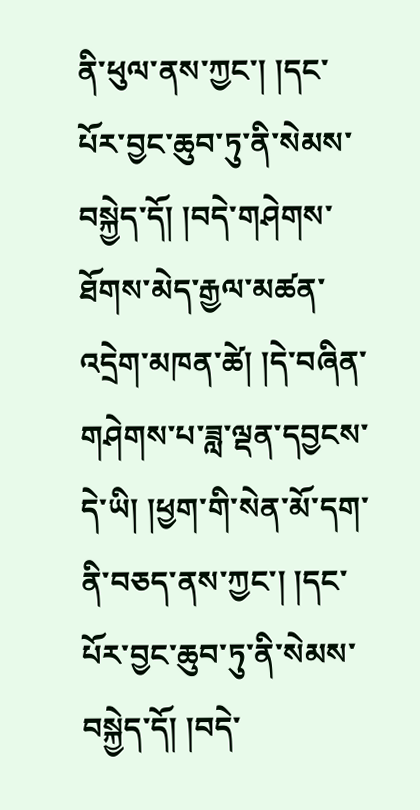ནི་ཕུལ་ནས་ཀྱང་། །དང་པོར་བྱང་ཆུབ་ཏུ་ནི་སེམས་བསྐྱེད་དོ། །བདེ་གཤེགས་ཐོགས་མེད་རྒྱལ་མཚན་འདྲེག་མཁན་ཚེ། །དེ་བཞིན་གཤེགས་པ་ཟླ་ལྡན་དབྱངས་དེ་ཡི། །ཕྱག་གི་སེན་མོ་དག་ནི་བཅད་ནས་ཀྱང་། །དང་པོར་བྱང་ཆུབ་ཏུ་ནི་སེམས་བསྐྱེད་དོ། །བདེ་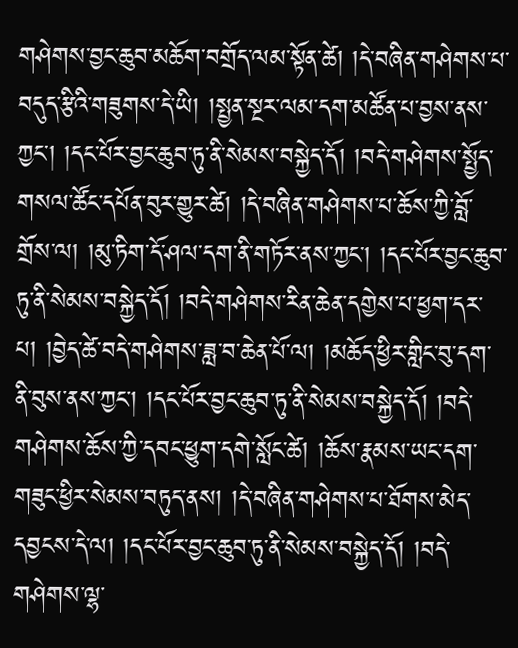གཤེགས་བྱང་ཆུབ་མཆོག་བགྲོད་ལམ་སྟོན་ཚེ། །དེ་བཞིན་གཤེགས་པ་བདུད་རྩིའི་གཟུགས་དེ་ཡི། །སྤྱན་སྔར་ལམ་དག་མཚོན་པ་བྱས་ནས་ཀྱང་། །དང་པོར་བྱང་ཆུབ་ཏུ་ནི་སེམས་བསྐྱེད་དོ། །བདེ་གཤེགས་སྤྱོད་གསལ་ཚོང་དཔོན་བུར་གྱུར་ཚེ། །དེ་བཞིན་གཤེགས་པ་ཆོས་ཀྱི་བློ་གྲོས་ལ། །མུ་ཏིག་དོ་ཤལ་དག་ནི་གཏོར་ནས་ཀྱང་། །དང་པོར་བྱང་ཆུབ་ཏུ་ནི་སེམས་བསྐྱེད་དོ། །བདེ་གཤེགས་རིན་ཆེན་དགྱེས་པ་ཕྱག་དར་པ། །བྱེད་ཚེ་བདེ་གཤེགས་ཟླ་བ་ཆེན་པོ་ལ། །མཆོད་ཕྱིར་གླིང་བུ་དག་ནི་བུས་ནས་ཀྱང་། །དང་པོར་བྱང་ཆུབ་ཏུ་ནི་སེམས་བསྐྱེད་དོ། །བདེ་གཤེགས་ཆོས་ཀྱི་དབང་ཕྱུག་དགེ་སློང་ཚེ། །ཆོས་རྣམས་ཡང་དག་གཟུང་ཕྱིར་སེམས་བཏུད་ནས། །དེ་བཞིན་གཤེགས་པ་ཐོགས་མེད་དབྱངས་དེ་ལ། །དང་པོར་བྱང་ཆུབ་ཏུ་ནི་སེམས་བསྐྱེད་དོ། །བདེ་གཤེགས་ལྷ་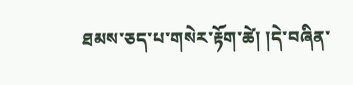ཐམས་ཅད་པ་གསེར་རྟོག་ཚེ། །དེ་བཞིན་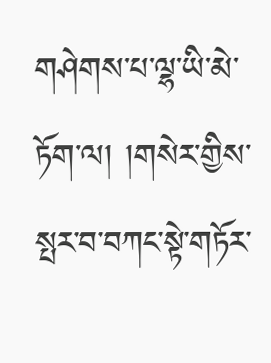གཤེགས་པ་ལྷ་ཡི་མེ་ཏོག་ལ། །གསེར་གྱིས་སྤར་བ་བཀང་སྟེ་གཏོར་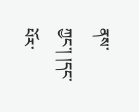ནས་ཀྱང་། །དང་པོར་